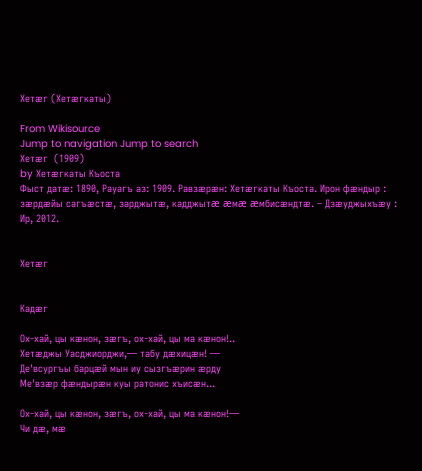Хетæг (Хетæгкаты)

From Wikisource
Jump to navigation Jump to search
Хетæг  (1909)
by Хетæгкаты Къоста
Фыст датæ: 1890, Рауагъ аз: 1909. Равзæрæн: Хетæгкаты Къоста. Ирон фæндыр : зæрдæйы сагъæстæ, зарджытæ, кадджытæ æмæ æмбисæндтæ. – Дзæуджыхъæу : Ир, 2012.


Хетæг


Кадæг

Ох-хай, цы кæнон, зæгъ, ох-хай, цы ма кæнон!..
Хетæджы Уасджиорджи,— табу дæхицæн! —
Де'всургъы барцæй мын иу сызгъæрин æрду
Ме'взæр фæндырæн куы ратонис хъисæн...

Ох-хай, цы кæнон, зæгъ, ох-хай, цы ма кæнон!—
Чи дæ, мæ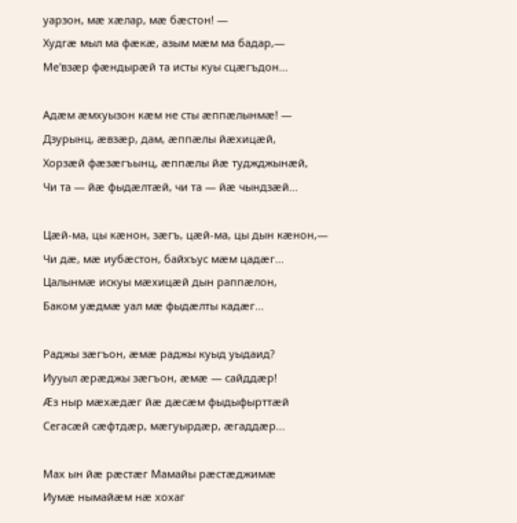уарзон, мæ хæлар, мæ бæстон! —
Худгæ мыл ма фæкæ, азым мæм ма бадар,—
Ме'взæр фæндырæй та исты куы сцæгъдон...

Адæм æмхуызон кæм не сты æппæлынмæ! —
Дзурынц, æвзæр, дам, æппæлы йæхицæй,
Хорзæй фæзæгъынц, æппæлы йæ туджджынæй,
Чи та — йæ фыдæлтæй, чи та — йæ чындзæй...

Цæй-ма, цы кæнон, зæгъ, цæй-ма, цы дын кæнон,—
Чи дæ, мæ иубæстон, байхъус мæм цадæг...
Цалынмæ искуы мæхицæй дын раппæлон,
Баком уæдмæ уал мæ фыдæлты кадæг...

Раджы зæгъон, æмæ раджы куыд уыдаид?
Иууыл æрæджы зæгъон, æмæ — сайддæр!
Æз ныр мæхæдæг йæ дæсæм фыдыфырттæй
Сегасæй сæфтдæр, мæгуырдæр, æгаддæр...

Мах ын йæ рæстæг Мамайы рæстæджимæ
Иумæ нымайæм нæ хохаг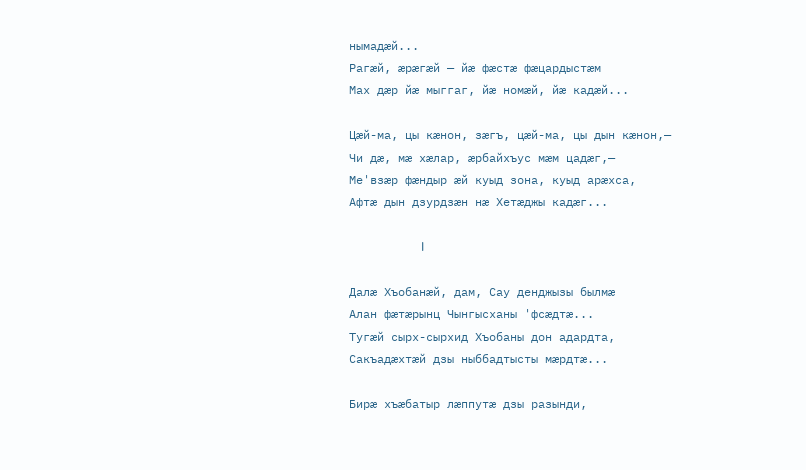нымадæй...
Рагæй, æрæгæй — йæ фæстæ фæцардыстæм
Мах дæр йæ мыггаг, йæ номæй, йæ кадæй...

Цæй-ма, цы кæнон, зæгъ, цæй-ма, цы дын кæнон,—
Чи дæ, мæ хæлар, æрбайхъус мæм цадæг,—
Ме'взæр фæндыр æй куыд зона, куыд арæхса,
Афтæ дын дзурдзæн нæ Хетæджы кадæг...

                        I

Далæ Хъобанæй, дам, Сау денджызы былмæ
Алан фæтæрынц Чынгысханы 'фсæдтæ...
Тугæй сырх-сырхид Хъобаны дон адардта,
Сакъадæхтæй дзы ныббадтысты мæрдтæ...

Бирæ хъæбатыр лæппутæ дзы разынди,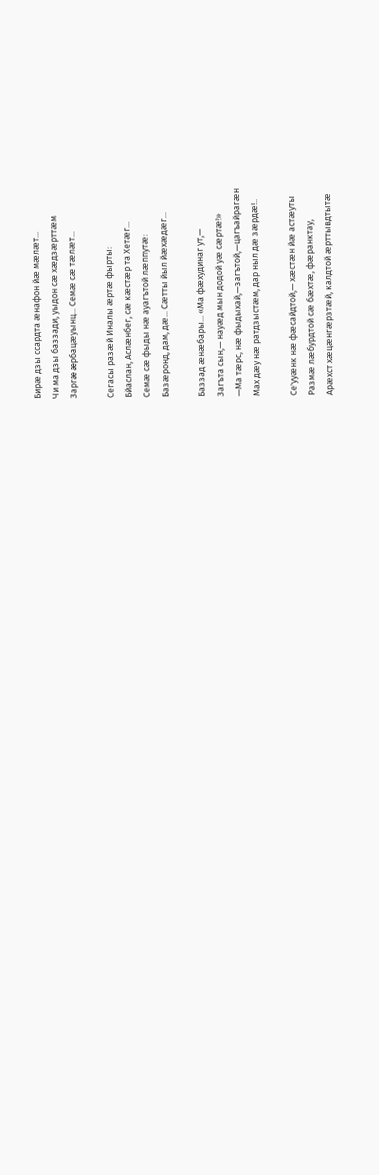Бирæ дзы ссардта æнафон йæ мæлæт...
Чи ма дзы баззади, уыдон сæ хæдзæрттæм
Заргæ æрбацæуынц... Семæ сæ тæлæт...

Сегасы разæй Иналы æртæ фырты:
Бйаслан, Аслæнбег, сæ кæстæр та Хетæг...
Семæ сæ фыды нæ ауагътой лæппутæ:
Базæронд, дам, дæ... Сæтты йыл йæхæдæг...

Баззад æнæбары... «Ма фæхудинаг ут,—
Загъта сын,— науæд мын додой уæ сæртæ!»
—Ма тæрс, нæ фыдыхай,—загътой,—цагъайрагæн
Мах дæу нæ ратдзыстæм, дар ныл дæ зæрдæ!..

Се'ууæнк нæ фæсайдтой,— хæстæн йæ астæуты
Размæ лæбурдтой сæ бæхтæ, фæранктау,
Арæхст хæцæнгæрзтæй, калдтой æрттывдтытæ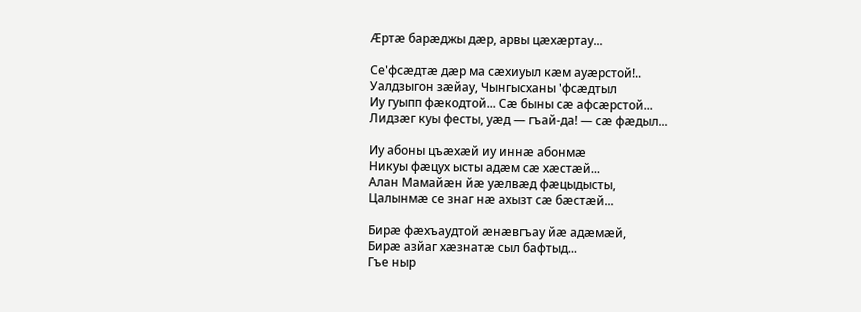Æртæ барæджы дæр, арвы цæхæртау...

Се'фсæдтæ дæр ма сæхиуыл кæм ауæрстой!..
Уалдзыгон зæйау, Чынгысханы 'фсæдтыл
Иу гуыпп фæкодтой... Сæ быны сæ афсæрстой...
Лидзæг куы фесты, уæд — гъай-да! — сæ фæдыл...

Иу абоны цъæхæй иу иннæ абонмæ
Никуы фæцух ысты адæм сæ хæстæй...
Алан Мамайæн йæ уæлвæд фæцыдысты,
Цалынмæ се знаг нæ ахызт сæ бæстæй...

Бирæ фæхъаудтой æнæвгъау йæ адæмæй,
Бирæ азйаг хæзнатæ сыл бафтыд...
Гъе ныр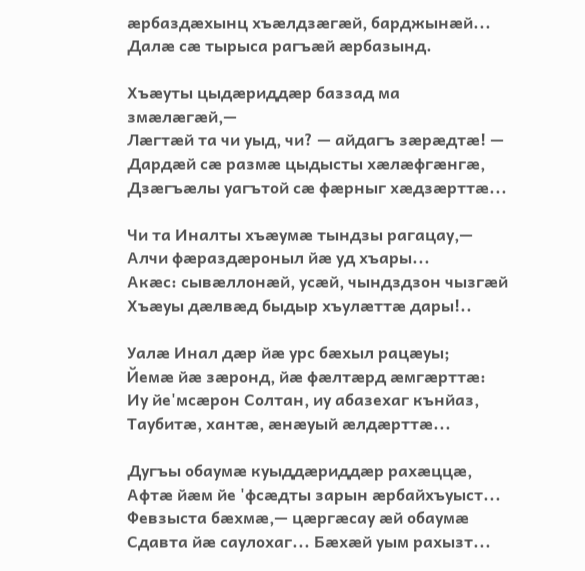æрбаздæхынц хъæлдзæгæй, барджынæй...
Далæ сæ тырыса рагъæй æрбазынд.

Хъæуты цыдæриддæр баззад ма змæлæгæй,—
Лæгтæй та чи уыд, чи? — айдагъ зæрæдтæ! —
Дардæй сæ размæ цыдысты хæлæфгæнгæ,
Дзæгъæлы уагътой сæ фæрныг хæдзæрттæ...

Чи та Иналты хъæумæ тындзы рагацау,—
Алчи фæраздæроныл йæ уд хъары...
Акæс: сывæллонæй, усæй, чындздзон чызгæй
Хъæуы дæлвæд быдыр хъулæттæ дары!..

Уалæ Инал дæр йæ урс бæхыл рацæуы;
Йемæ йæ зæронд, йæ фæлтæрд æмгæрттæ:
Иу йе'мсæрон Солтан, иу абазехаг кънйаз,
Таубитæ, хантæ, æнæуый æлдæрттæ...

Дугъы обаумæ куыддæриддæр рахæццæ,
Афтæ йæм йе 'фсæдты зарын æрбайхъуыст...
Февзыста бæхмæ,— цæргæсау æй обаумæ
Сдавта йæ саулохаг... Бæхæй уым рахызт...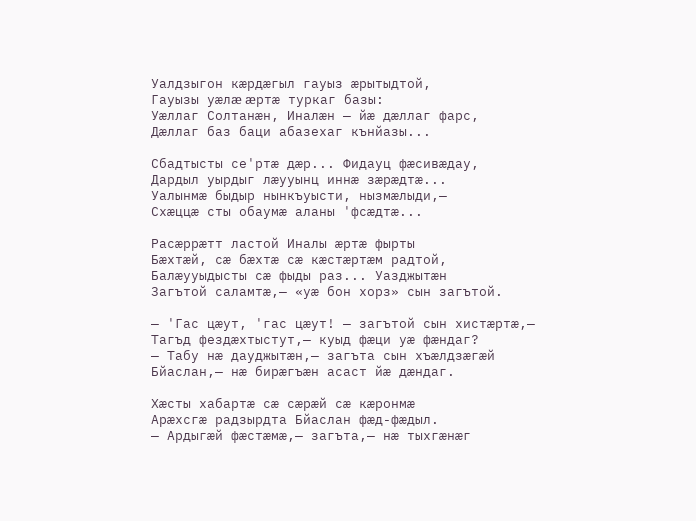Уалдзыгон кæрдæгыл гауыз æрытыдтой,
Гауызы уæлæ æртæ туркаг базы:
Уæллаг Солтанæн, Иналæн — йæ дæллаг фарс,
Дæллаг баз баци абазехаг кънйазы...

Сбадтысты се'ртæ дæр... Фидауц фæсивæдау,
Дардыл уырдыг лæууынц иннæ зæрæдтæ...
Уалынмæ быдыр нынкъуысти, нызмæлыди,—
Схæццæ сты обаумæ аланы 'фсæдтæ...

Расæррæтт ластой Иналы æртæ фырты
Бæхтæй, сæ бæхтæ сæ кæстæртæм радтой,
Балæууыдысты сæ фыды раз... Уазджытæн
Загътой саламтæ,— «уæ бон хорз» сын загътой.

— 'Гас цæут, 'гас цæут! — загътой сын хистæртæ,—
Тагъд фездæхтыстут,— куыд фæци уæ фæндаг?
— Табу нæ дауджытæн,— загъта сын хъæлдзæгæй
Бйаслан,— нæ бирæгъæн асаст йæ дæндаг.

Хæсты хабартæ сæ сæрæй сæ кæронмæ
Арæхсгæ радзырдта Бйаслан фæд-фæдыл.
— Ардыгæй фæстæмæ,— загъта,— нæ тыхгæнæг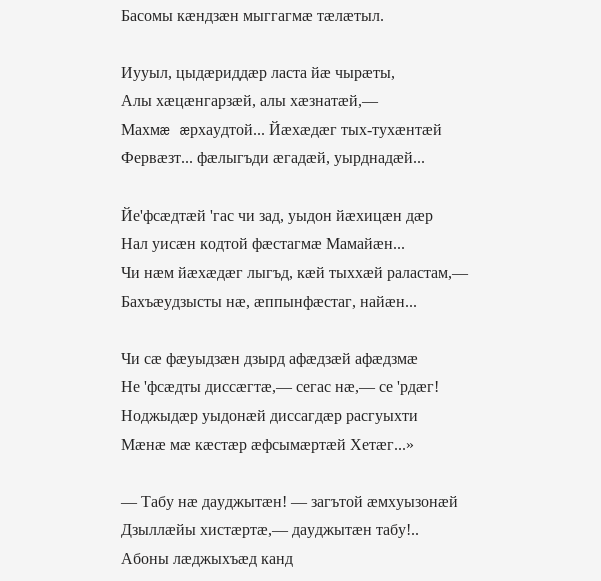Басомы кæндзæн мыггагмæ тæлæтыл.

Иууыл, цыдæриддæр ласта йæ чырæты,
Алы хæцæнгарзæй, алы хæзнатæй,—
Махмæ æрхаудтой... Йæхæдæг тых-тухæнтæй
Фервæзт... фæлыгъди æгадæй, уырднадæй...

Йе'фсæдтæй 'гас чи зад, уыдон йæхицæн дæр
Нал уисæн кодтой фæстагмæ Мамайæн...
Чи нæм йæхæдæг лыгъд, кæй тыххæй раластам,—
Бахъæудзысты нæ, æппынфæстаг, найæн...

Чи сæ фæуыдзæн дзырд афæдзæй афæдзмæ
Не 'фсæдты диссæгтæ,— сегас нæ,— се 'рдæг!
Ноджыдæр уыдонæй диссагдæр расгуыхти
Мæнæ мæ кæстæр æфсымæртæй Хетæг...»

— Табу нæ дауджытæн! — загътой æмхуызонæй
Дзыллæйы хистæртæ,— дауджытæн табу!..
Абоны лæджыхъæд канд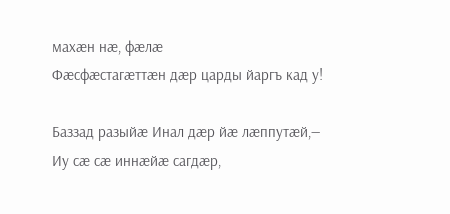махæн нæ, фæлæ
Фæсфæстагæттæн дæр царды йаргъ кад у!

Баззад разыйæ Инал дæр йæ лæппутæй,—
Иу сæ сæ иннæйæ сагдæр,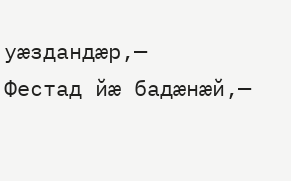уæздандæр,—
Фестад йæ бадæнæй,—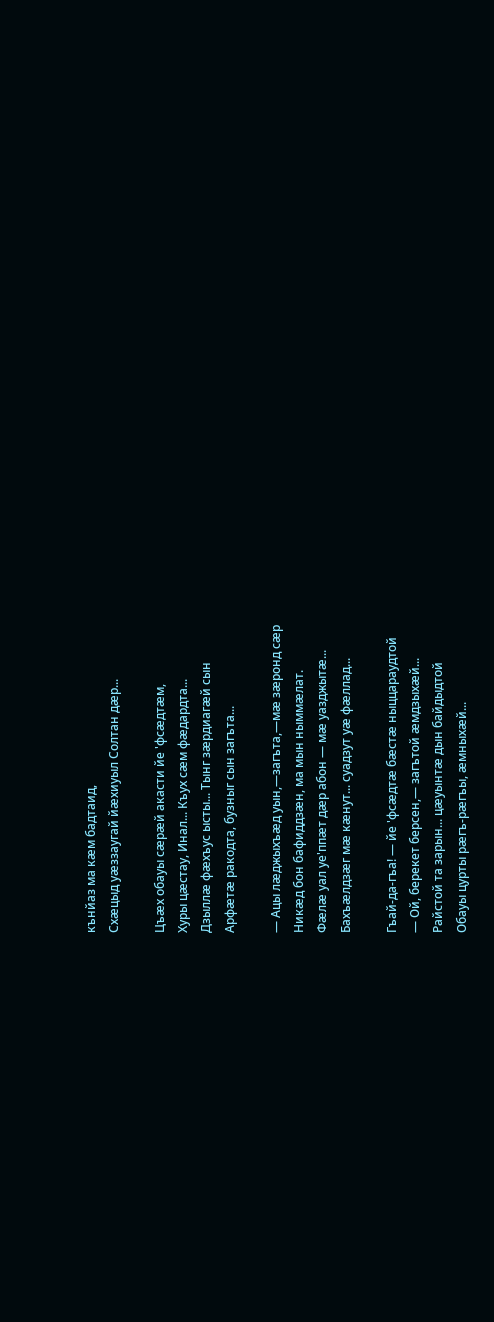кънйаз ма кæм бадтаид,
Схæцыд уæззаугай йæхиуыл Солтан дæр...

Цъæх обауы сæрæй акасти йе 'фсæдтæм,
Хуры цæстау, Инал... Къух сæм фæдардта...
Дзыллæ фæхъус ысты... Тынг зæрдиагæй сын
Арфæтæ ракодта, бузныг сын загъта...

— Ацы лæджыхъæд уын,—загъта,—мæ зæронд сæр
Никæд бон бафиддзæн, ма мын ныммæлат.
Фæлæ уал уе'ппæт дæр абон — мæ уазджытæ...
Бахъæлдзæг мæ кæнут... суадзут уæ фæллад...

Гъай-да-гъа! — йе 'фсæдтæ бæстæ ныццараудтой
— Ой, берекет берсен,— загътой æмдзыхæй...
Райстой та зарын... цæуынтæ дын байдыдтой
Обауы цурты рæгъ-рæгъы, æмныхæй...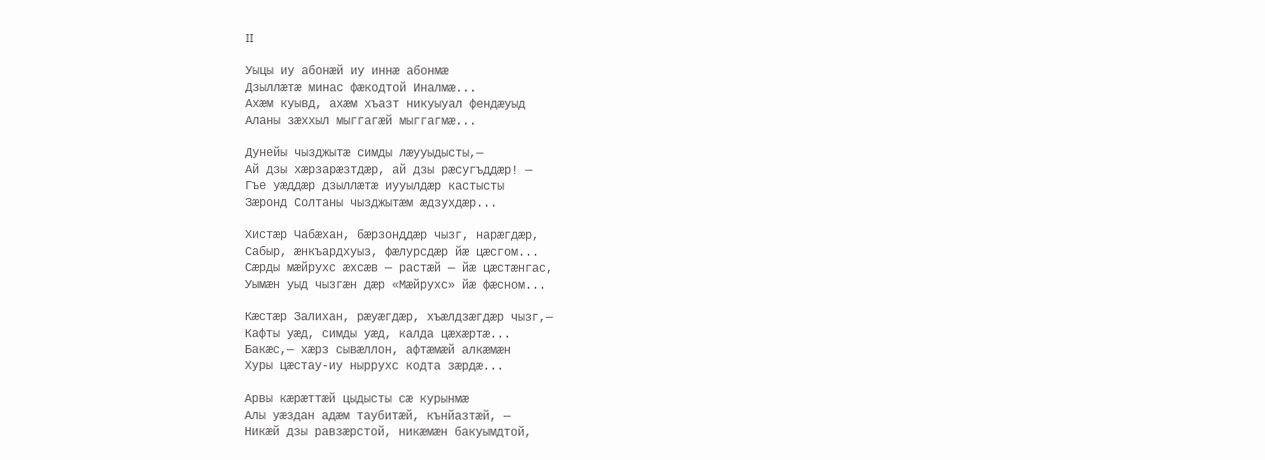II

Уыцы иу абонæй иу иннæ абонмæ
Дзыллæтæ минас фæкодтой Иналмæ...
Ахæм куывд, ахæм хъазт никуыуал фендæуыд
Аланы зæххыл мыггагæй мыггагмæ...

Дунейы чызджытæ симды лæууыдысты,—
Ай дзы хæрзарæзтдæр, ай дзы рæсугъддæр! —
Гъе уæддæр дзыллæтæ иууылдæр кастысты
Зæронд Солтаны чызджытæм æдзухдæр...

Хистæр Чабæхан, бæрзонддæр чызг, нарæгдæр,
Сабыр, æнкъардхуыз, фæлурсдæр йæ цæсгом...
Сæрды мæйрухс æхсæв — растæй — йæ цæстæнгас,
Уымæн уыд чызгæн дæр «Мæйрухс» йæ фæсном...

Кæстæр Залихан, рæуæгдæр, хъæлдзæгдæр чызг,—
Кафты уæд, симды уæд, калда цæхæртæ...
Бакæс,— хæрз сывæллон, афтæмæй алкæмæн
Хуры цæстау-иу ныррухс кодта зæрдæ...

Арвы кæрæттæй цыдысты сæ курынмæ
Алы уæздан адæм таубитæй, кънйазтæй, —
Никæй дзы равзæрстой, никæмæн бакуымдтой,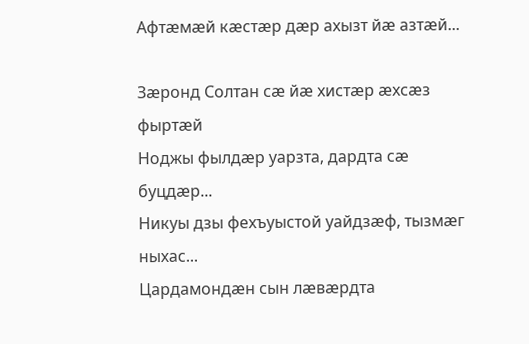Афтæмæй кæстæр дæр ахызт йæ азтæй...

Зæронд Солтан сæ йæ хистæр æхсæз фыртæй
Ноджы фылдæр уарзта, дардта сæ буцдæр...
Никуы дзы фехъуыстой уайдзæф, тызмæг ныхас...
Цардамондæн сын лæвæрдта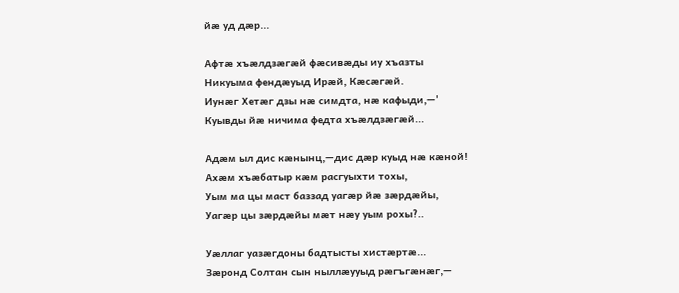йæ уд дæр...

Афтæ хъæлдзæгæй фæсивæды иу хъазты
Никуыма фендæуыд Ирæй, Кæсæгæй.
Иунæг Хетæг дзы нæ симдта, нæ кафыди,—'
Куывды йæ ничима федта хъæлдзæгæй...

Адæм ыл дис кæнынц,—дис дæр куыд нæ кæной!
Ахæм хъæбатыр кæм расгуыхти тохы,
Уым ма цы маст баззад уагæр йæ зæрдæйы,
Уагæр цы зæрдæйы мæт нæу уым рохы?..

Уæллаг уазæгдоны бадтысты хистæртæ...
Зæронд Солтан сын ныллæууыд рæгъгæнæг,—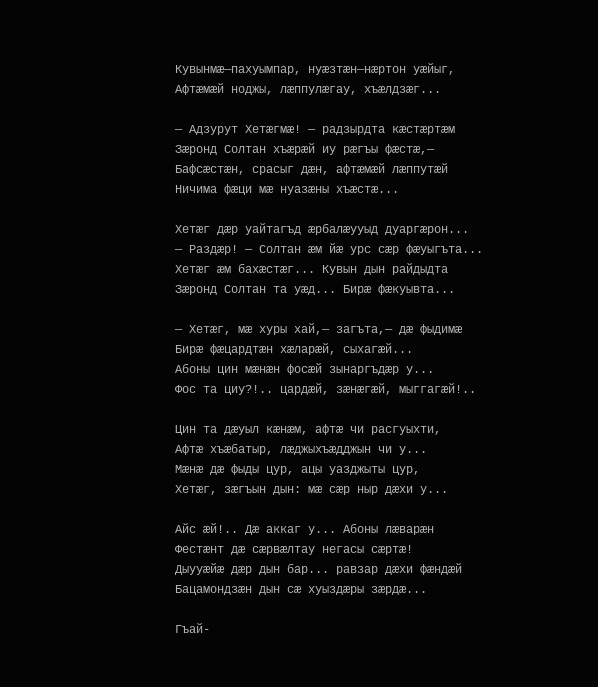Кувынмæ—пахуымпар, нуæзтæн—нæртон уæйыг,
Афтæмæй ноджы, лæппулæгау, хъæлдзæг...

— Адзурут Хетæгмæ! — радзырдта кæстæртæм
Зæронд Солтан хъæрæй иу рæгъы фæстæ,—
Бафсæстæн, срасыг дæн, афтæмæй лæппутæй
Ничима фæци мæ нуазæны хъæстæ...

Хетæг дæр уайтагъд æрбалæууыд дуаргæрон...
— Раздæр! — Солтан æм йæ урс сæр фæуыгъта...
Хетæг æм бахæстæг... Кувын дын райдыдта
Зæронд Солтан та уæд... Бирæ фæкуывта...

— Хетæг, мæ хуры хай,— загъта,— дæ фыдимæ
Бирæ фæцардтæн хæларæй, сыхагæй...
Абоны цин мæнæн фосæй зынаргъдæр у...
Фос та циу?!.. цардæй, зæнæгæй, мыггагæй!..

Цин та дæуыл кæнæм, афтæ чи расгуыхти,
Афтæ хъæбатыр, лæджыхъæдджын чи у...
Мæнæ дæ фыды цур, ацы уазджыты цур,
Хетæг, зæгъын дын: мæ сæр ныр дæхи у...

Айс æй!.. Дæ аккаг у... Абоны лæварæн
Фестæнт дæ сæрвæлтау негасы сæртæ!
Дыууæйæ дæр дын бар... равзар дæхи фæндæй
Бацамондзæн дын сæ хуыздæры зæрдæ...

Гъай-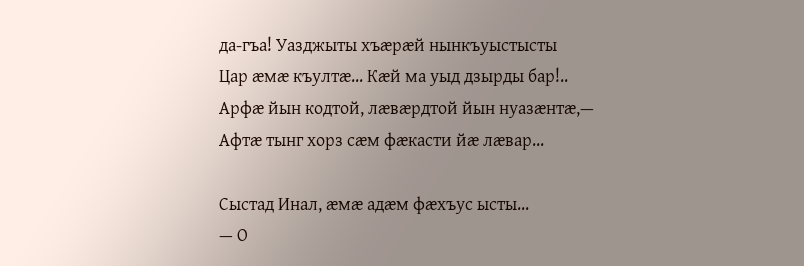да-гъа! Уазджыты хъæрæй нынкъуыстысты
Цар æмæ къултæ... Кæй ма уыд дзырды бар!..
Арфæ йын кодтой, лæвæрдтой йын нуазæнтæ,—
Афтæ тынг хорз сæм фæкасти йæ лæвар...

Сыстад Инал, æмæ адæм фæхъус ысты...
— О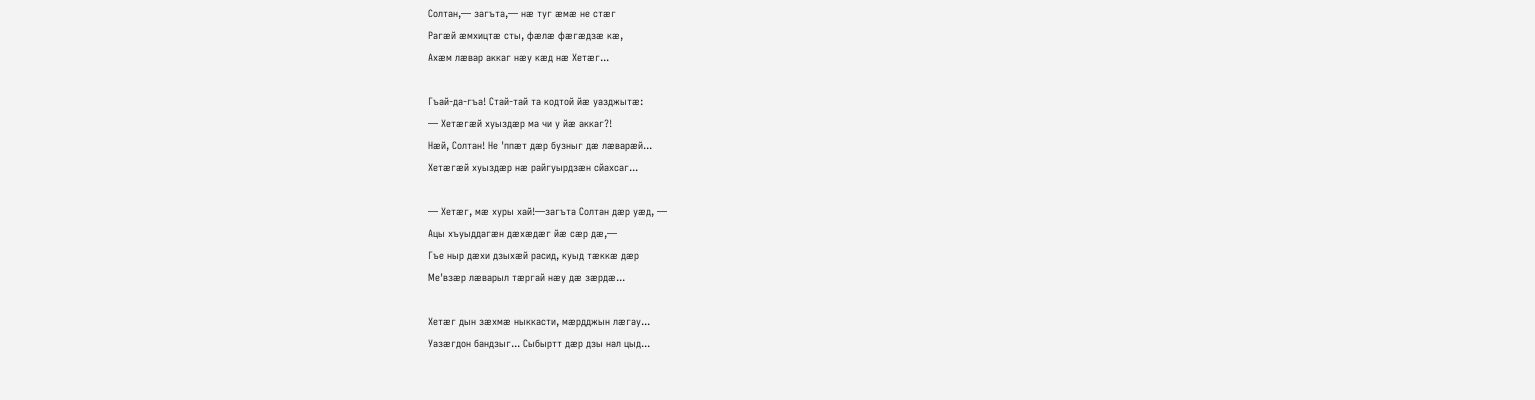Солтан,— загъта,— нæ туг æмæ не стæг
Рагæй æмхицтæ сты, фæлæ фæгæдзæ кæ,
Ахæм лæвар аккаг нæу кæд нæ Хетæг...

Гъай-да-гъа! Стай-тай та кодтой йæ уазджытæ:
— Хетæгæй хуыздæр ма чи у йæ аккаг?!
Нæй, Солтан! Не 'ппæт дæр бузныг дæ лæварæй...
Хетæгæй хуыздæр нæ райгуырдзæн сйахсаг...

— Хетæг, мæ хуры хай!—загъта Солтан дæр уæд, —
Ацы хъуыддагæн дæхæдæг йæ сæр дæ,—
Гъе ныр дæхи дзыхæй расид, куыд тæккæ дæр
Ме'взæр лæварыл тæргай нæу дæ зæрдæ...

Хетæг дын зæхмæ ныккасти, мæрдджын лæгау...
Уазæгдон бандзыг... Сыбыртт дæр дзы нал цыд...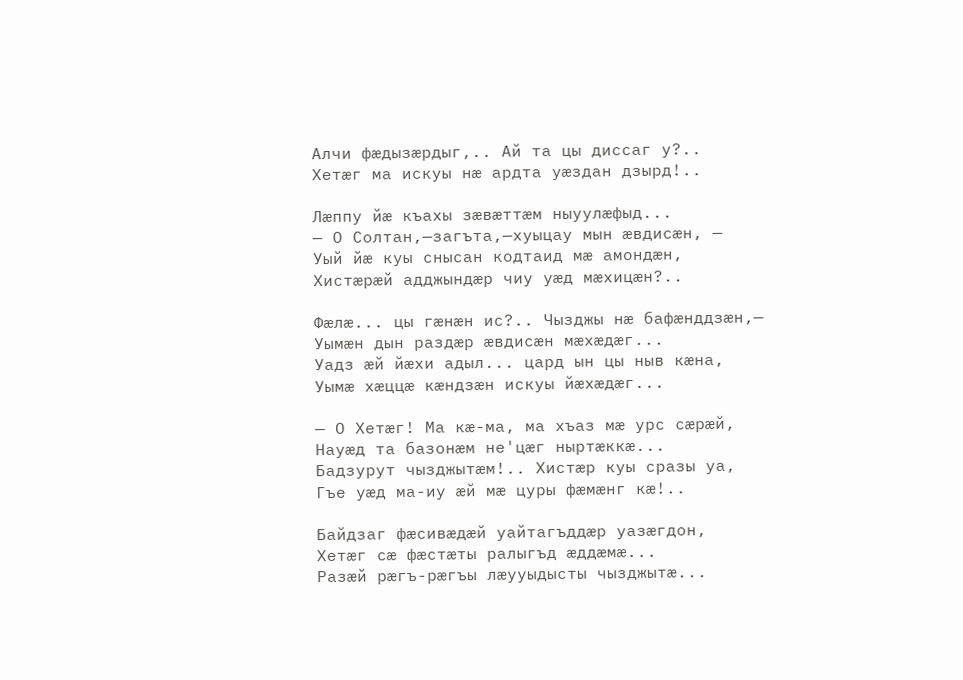Алчи фæдызæрдыг,.. Ай та цы диссаг у?..
Хетæг ма искуы нæ ардта уæздан дзырд!..

Лæппу йæ къахы зæвæттæм ныуулæфыд...
— О Солтан,—загъта,—хуыцау мын æвдисæн, —
Уый йæ куы снысан кодтаид мæ амондæн,
Хистæрæй адджындæр чиу уæд мæхицæн?..

Фæлæ... цы гæнæн ис?.. Чызджы нæ бафæнддзæн,—
Уымæн дын раздæр æвдисæн мæхæдæг...
Уадз æй йæхи адыл... цард ын цы ныв кæна,
Уымæ хæццæ кæндзæн искуы йæхæдæг...

— О Хетæг! Ма кæ-ма, ма хъаз мæ урс сæрæй,
Науæд та базонæм не'цæг ныртæккæ...
Бадзурут чызджытæм!.. Хистæр куы сразы уа,
Гъе уæд ма-иу æй мæ цуры фæмæнг кæ!..

Байдзаг фæсивæдæй уайтагъддæр уазæгдон,
Хетæг сæ фæстæты ралыгъд æддæмæ...
Разæй рæгъ-рæгъы лæууыдысты чызджытæ...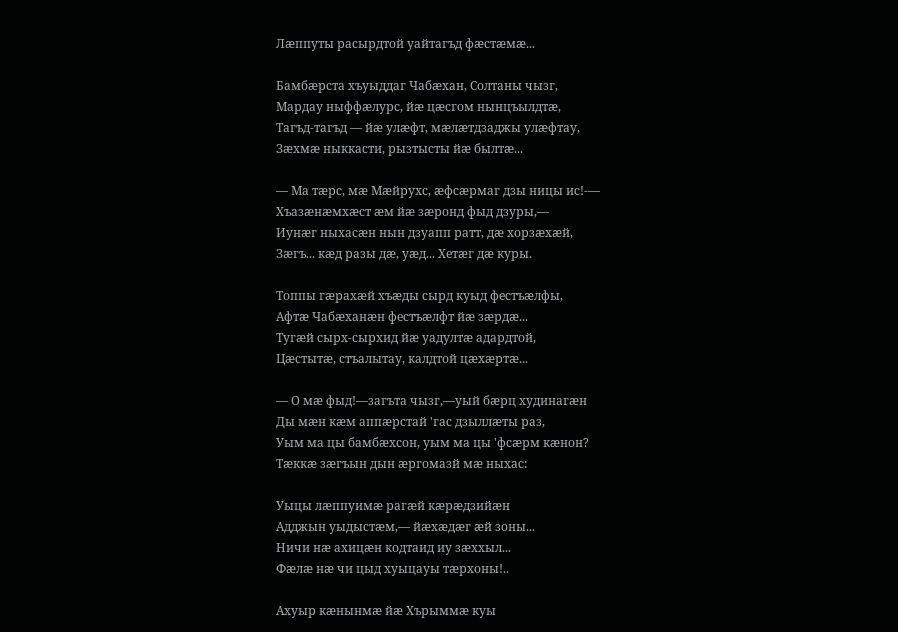Лæппуты расырдтой уайтагъд фæстæмæ...

Бамбæрста хъуыддаг Чабæхан, Солтаны чызг,
Мардау ныффæлурс, йæ цæсгом нынцъылдтæ,
Тагъд-тагъд — йæ улæфт, мæлæтдзаджы улæфтау,
Зæхмæ ныккасти, рызтысты йæ былтæ...

— Ма тæрс, мæ Мæйрухс, æфсæрмаг дзы ницы ис!-—
Хъазæнæмхæст æм йæ зæронд фыд дзуры,—
Иунæг ныхасæн нын дзуапп ратт, дæ хорзæхæй,
Зæгъ... кæд разы дæ, уæд... Хетæг дæ куры.

Топпы гæрахæй хъæды сырд куыд фестъæлфы,
Афтæ Чабæханæн фестъæлфт йæ зæрдæ...
Тугæй сырх-сырхид йæ уадултæ адардтой,
Цæстытæ, стъалытау, калдтой цæхæртæ...

— О мæ фыд!—загъта чызг,—уый бæрц худинагæн
Ды мæн кæм аппæрстай 'гас дзыллæты раз,
Уым ма цы бамбæхсон, уым ма цы 'фсæрм кæнон?
Тæккæ зæгъын дын æргомазй мæ ныхас:

Уыцы лæппуимæ рагæй кæрæдзийæн
Адджын уыдыстæм,— йæхæдæг æй зоны...
Ничи нæ ахицæн кодтаид иу зæххыл...
Фæлæ нæ чи цыд хуыцауы тæрхоны!..

Ахуыр кæнынмæ йæ Хърыммæ куы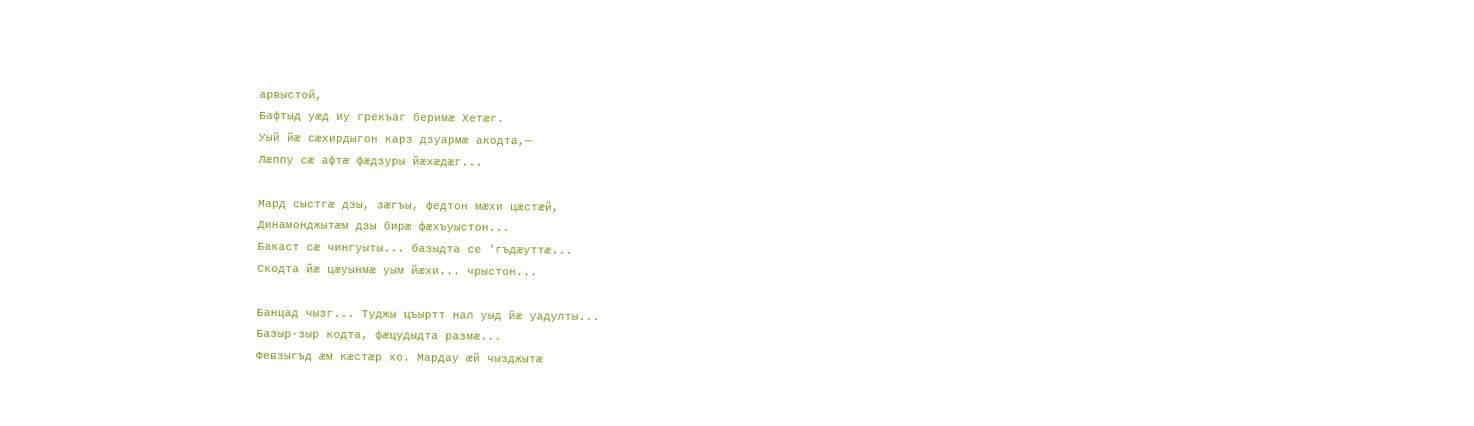арвыстой,
Бафтыд уæд иу грекъаг беримæ Хетæг.
Уый йæ сæхирдыгон карз дзуармæ акодта,—
Лæппу сæ афтæ фæдзуры йæхæдæг...

Мард сыстгæ дзы, зæгъы, федтон мæхи цæстæй,
Динамонджытæм дзы бирæ фæхъуыстон...
Бакаст сæ чингуыты... базыдта се 'гъдæуттæ...
Скодта йæ цæуынмæ уым йæхи... чрыстон...

Банцад чызг... Туджы цъыртт нал уыд йæ уадулты...
Базыр-зыр кодта, фæцудыдта размæ...
Февзыгъд æм кæстæр хо. Мардау æй чызджытæ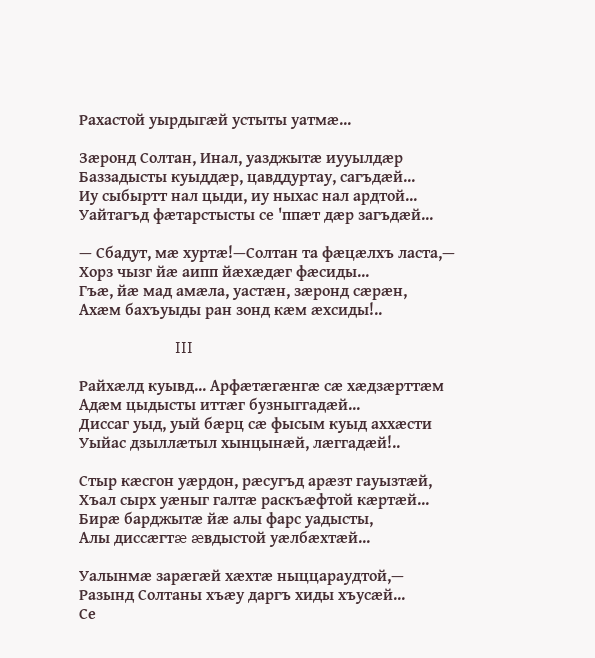Рахастой уырдыгæй устыты уатмæ...

Зæронд Солтан, Инал, уазджытæ иууылдæр
Баззадысты куыддæр, цавддуртау, сагъдæй...
Иу сыбыртт нал цыди, иу ныхас нал ардтой...
Уайтагъд фæтарстысты се 'ппæт дæр загъдæй...

— Сбадут, мæ хуртæ!—Солтан та фæцæлхъ ласта,—
Хорз чызг йæ аипп йæхæдæг фæсиды...
Гъæ, йæ мад амæла, уастæн, зæронд сæрæн,
Ахæм бахъуыды ран зонд кæм æхсиды!..

                        III

Райхæлд куывд... Арфæтæгæнгæ сæ хæдзæрттæм
Адæм цыдысты иттæг бузныггадæй...
Диссаг уыд, уый бæрц сæ фысым куыд аххæсти
Уыйас дзыллæтыл хынцынæй, лæггадæй!..

Стыр кæсгон уæрдон, рæсугъд арæзт гауызтæй,
Хъал сырх уæныг галтæ раскъæфтой кæртæй...
Бирæ барджытæ йæ алы фарс уадысты,
Алы диссæгтæ æвдыстой уæлбæхтæй...

Уалынмæ зарæгæй хæхтæ ныццараудтой,—
Разынд Солтаны хъæу даргъ хиды хъусæй...
Се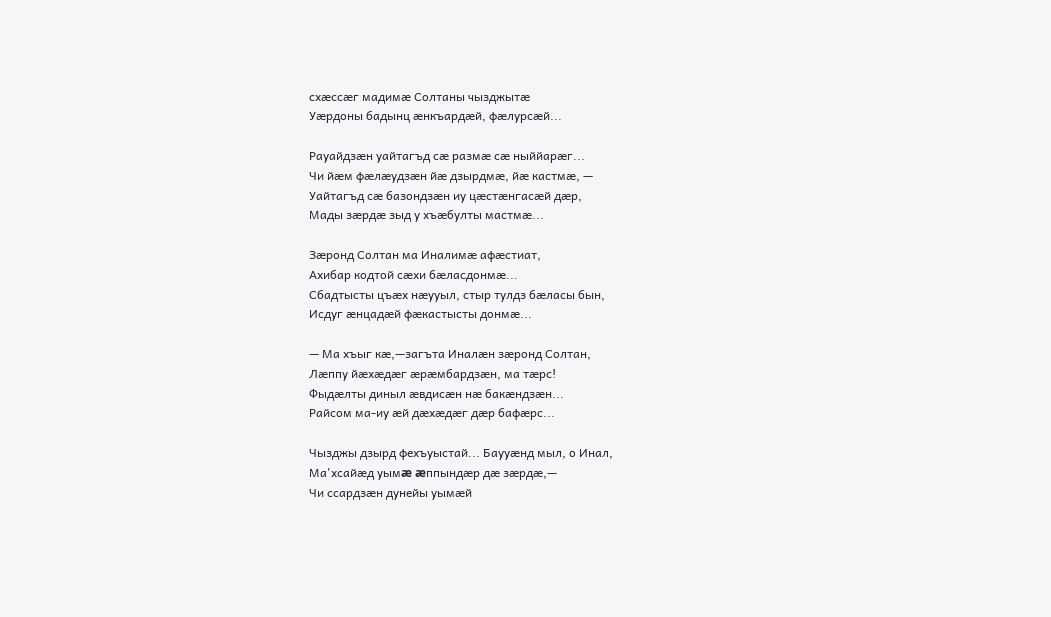схæссæг мадимæ Солтаны чызджытæ
Уæрдоны бадынц æнкъардæй, фæлурсæй...

Рауайдзæн уайтагъд сæ размæ сæ ныййарæг...
Чи йæм фæлæудзæн йæ дзырдмæ, йæ кастмæ, —
Уайтагъд сæ базондзæн иу цæстæнгасæй дæр,
Мады зæрдæ зыд у хъæбулты мастмæ...

Зæронд Солтан ма Иналимæ афæстиат,
Ахибар кодтой сæхи бæласдонмæ...
Сбадтысты цъæх нæууыл, стыр тулдз бæласы бын,
Исдуг æнцадæй фæкастысты донмæ...

— Ма хъыг кæ,—загъта Иналæн зæронд Солтан,
Лæппу йæхæдæг æрæмбардзæн, ма тæрс!
Фыдæлты диныл æвдисæн нæ бакæндзæн...
Райсом ма-иу æй дæхæдæг дæр бафæрс...

Чызджы дзырд фехъуыстай... Баууæнд мыл, о Инал,
Ма'хсайæд уымæ æппындæр дæ зæрдæ,—
Чи ссардзæн дунейы уымæй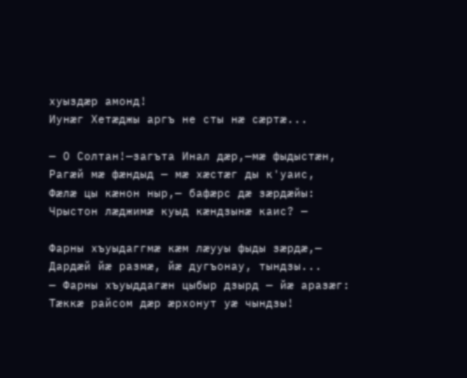хуыздæр амонд!
Иунæг Хетæджы аргъ не сты нæ сæртæ...

— О Солтан!—загъта Инал дæр,—мæ фыдыстæн,
Рагæй мæ фæндыд — мæ хæстæг ды к'уаис,
Фæлæ цы кæнон ныр,— бафæрс дæ зæрдæйы:
Чрыстон лæджимæ куыд кæндзынæ каис? —

Фарны хъуыдаггмæ кæм лæууы фыды зæрдæ,—
Дардæй йæ размæ, йæ дугъонау, тындзы...
— Фарны хъуыддагæн цыбыр дзырд — йæ аразæг:
Тæккæ райсом дæр æрхонут уæ чындзы!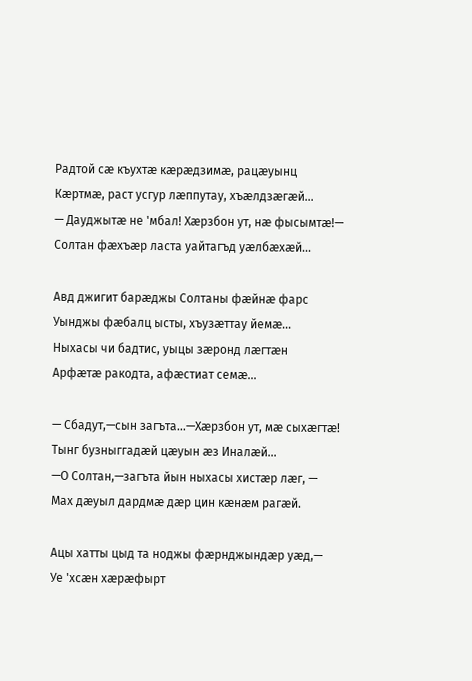Радтой сæ къухтæ кæрæдзимæ, рацæуынц
Кæртмæ, раст усгур лæппутау, хъæлдзæгæй...
— Дауджытæ не 'мбал! Хæрзбон ут, нæ фысымтæ!—
Солтан фæхъæр ласта уайтагъд уæлбæхæй...

Авд джигит барæджы Солтаны фæйнæ фарс
Уынджы фæбалц ысты, хъузæттау йемæ...
Ныхасы чи бадтис, уыцы зæронд лæгтæн
Арфæтæ ракодта, афæстиат семæ...

— Сбадут,—сын загъта...—Хæрзбон ут, мæ сыхæгтæ!
Тынг бузныггадæй цæуын æз Иналæй...
—О Солтан,—загъта йын ныхасы хистæр лæг, —
Мах дæуыл дардмæ дæр цин кæнæм рагæй.

Ацы хатты цыд та ноджы фæрнджындæр уæд,—
Уе 'хсæн хæрæфырт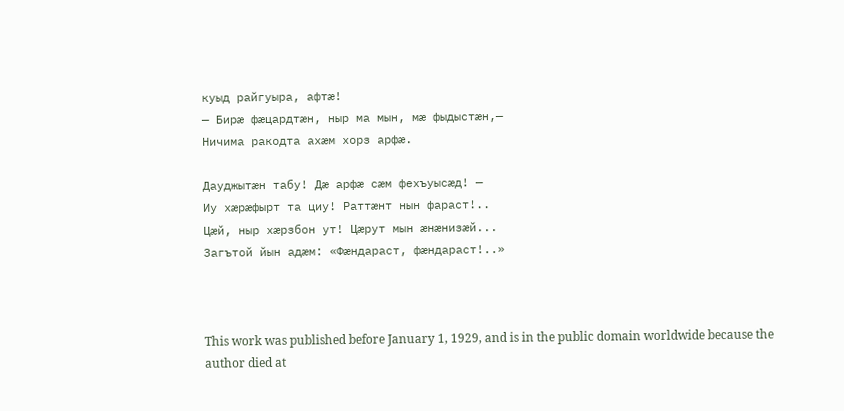куыд райгуыра, афтæ!
— Бирæ фæцардтæн, ныр ма мын, мæ фыдыстæн,—
Ничима ракодта ахæм хорз арфæ.

Дауджытæн табу! Дæ арфæ сæм фехъуысæд! —
Иу хæрæфырт та циу! Раттæнт нын фараст!..
Цæй, ныр хæрзбон ут! Цæрут мын æнæнизæй...
Загътой йын адæм: «Фæндараст, фæндараст!..»



This work was published before January 1, 1929, and is in the public domain worldwide because the author died at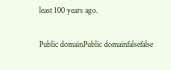least 100 years ago.

Public domainPublic domainfalsefalse